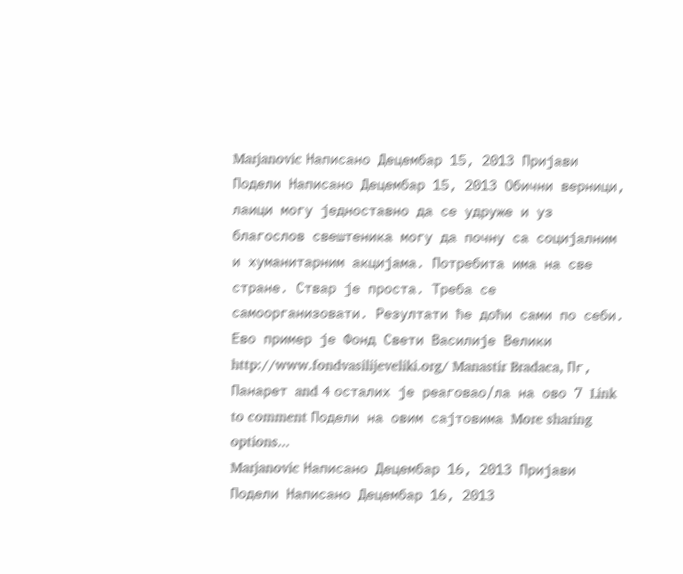Marjanovic Написано Децембар 15, 2013 Пријави Подели Написано Децембар 15, 2013 Обични верници, лаици могу једноставно да се удруже и уз благослов свештеника могу да почну са социјалним и хуманитарним акцијама. Потребита има на све стране. Ствар је проста. Треба се самоорганизовати. Резултати ће доћи сами по себи. Ево пример је Фонд Свети Василије Велики http://www.fondvasilijeveliki.org/ Manastir Bradaca, Пг, Панарет and 4 осталих је реаговао/ла на ово 7 Link to comment Подели на овим сајтовима More sharing options...
Marjanovic Написано Децембар 16, 2013 Пријави Подели Написано Децембар 16, 2013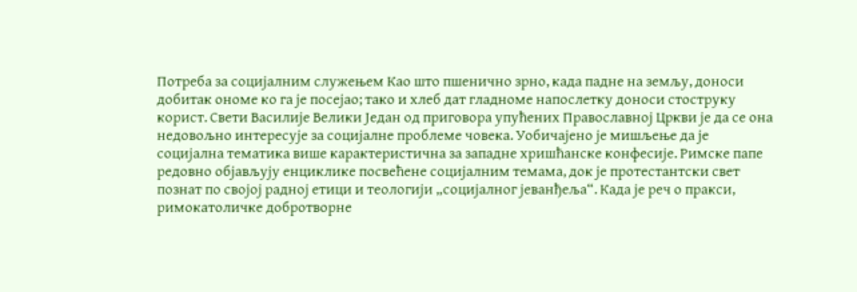Потреба за социјалним служењем Као што пшенично зрно, када падне на земљу, доноси добитак ономе ко га је посејао; тако и хлеб дат гладноме напослетку доноси стоструку корист. Свети Василије Велики Један од приговора упућених Православној Цркви је да се она недовољно интересује за социјалне проблеме човека. Уобичајено је мишљење да је социјална тематика више карактеристична за западне хришћанске конфесије. Римске папе редовно објављују енциклике посвећене социјалним темама, док је протестантски свет познат по својој радној етици и теологији „социјалног јеванђеља“. Када је реч о пракси, римокатоличке добротворне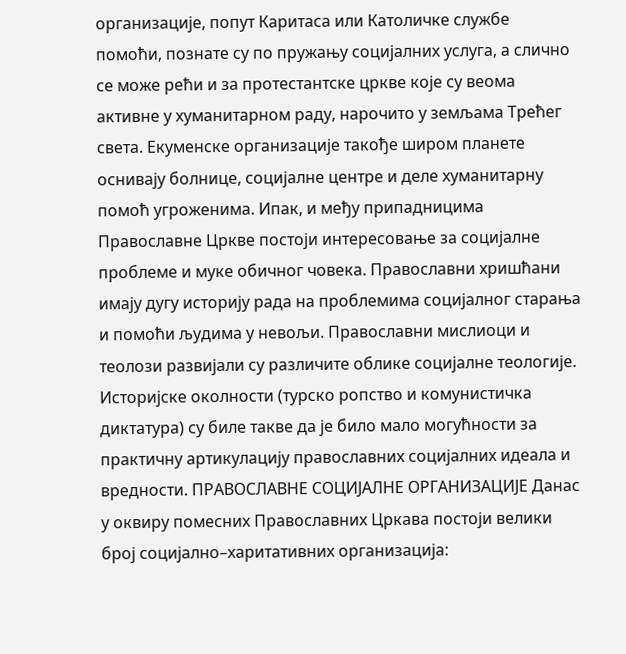организације, попут Каритаса или Католичке службе помоћи, познате су по пружању социјалних услуга, а слично се може рећи и за протестантске цркве које су веома активне у хуманитарном раду, нарочито у земљама Трећег света. Екуменске организације такође широм планете оснивају болнице, социјалне центре и деле хуманитарну помоћ угроженима. Ипак, и међу припадницима Православне Цркве постоји интересовање за социјалне проблеме и муке обичног човека. Православни хришћани имају дугу историју рада на проблемима социјалног старања и помоћи људима у невољи. Православни мислиоци и теолози развијали су различите облике социјалне теологије. Историјске околности (турско ропство и комунистичка диктатура) су биле такве да је било мало могућности за практичну артикулацију православних социјалних идеала и вредности. ПРАВОСЛАВНЕ СОЦИЈАЛНЕ ОРГАНИЗАЦИЈЕ Данас у оквиру помесних Православних Цркава постоји велики број социјално–харитативних организација: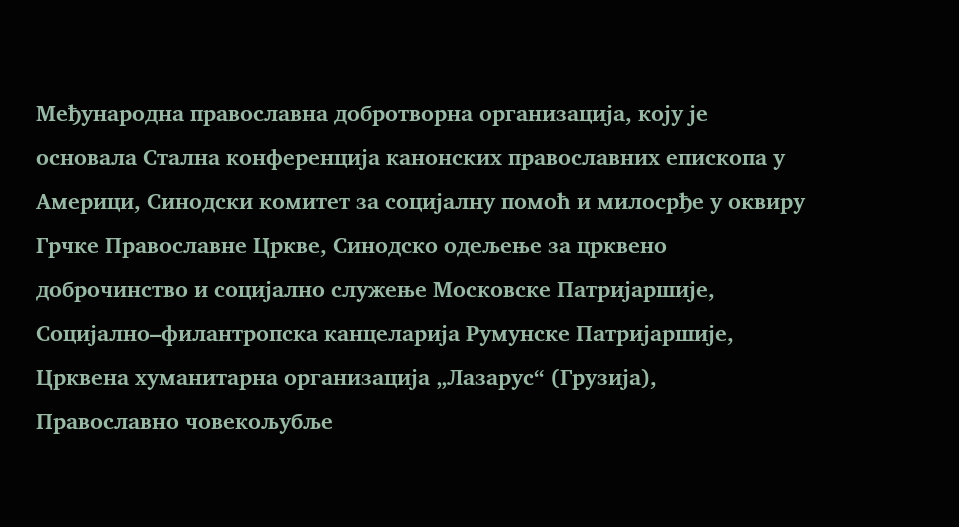Међународна православна добротворна организација, коју је основала Стална конференција канонских православних епископа у Америци, Синодски комитет за социјалну помоћ и милосрђе у оквиру Грчке Православне Цркве, Синодско одељење за црквено доброчинство и социјално служење Московске Патријаршије, Социјално–филантропска канцеларија Румунске Патријаршије, Црквена хуманитарна организација „Лазарус“ (Грузија), Православно човекољубље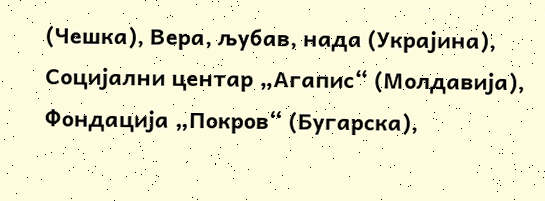(Чешка), Вера, љубав, нада (Украјина), Социјални центар „Агапис“ (Молдавија), Фондација „Покров“ (Бугарска),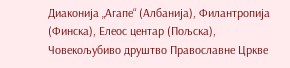Диаконија „Агапе“ (Албанија), Филантропија (Финска), Елеос центар (Пољска), Човекољубиво друштво Православне Цркве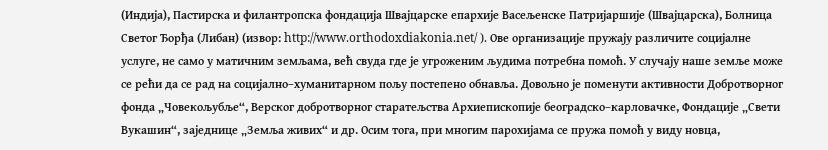(Индија), Пастирска и филантропска фондација Швајцарске епархије Васељенске Патријаршије (Швајцарска), Болница Светог Ђорђа (Либан) (извор: http://www.orthodoxdiakonia.net/ ). Ове организације пружају различите социјалне услуге, не само у матичним земљама, већ свуда где је угроженим људима потребна помоћ. У случају наше земље може се рећи да се рад на социјално–хуманитарном пољу постепено обнавља. Довољно је поменути активности Добротворног фонда „Човекољубље“, Верског добротворног старатељства Архиепископије београдско–карловачке, Фондације „Свети Вукашин“, заједнице „Земља живих“ и др. Осим тога, при многим парохијама се пружа помоћ у виду новца,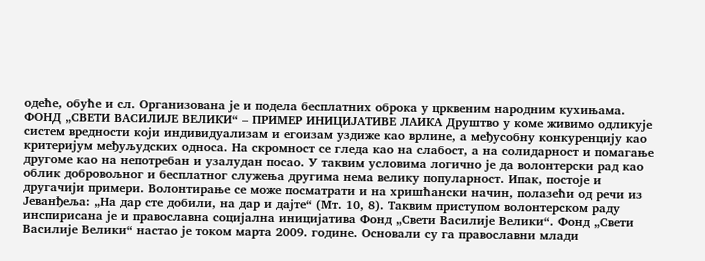одеће, обуће и сл. Организована је и подела бесплатних оброка у црквеним народним кухињама. ФОНД „СВЕТИ ВАСИЛИЈЕ ВЕЛИКИ“ – ПРИМЕР ИНИЦИЈАТИВЕ ЛАИКА Друштво у коме живимо одликује систем вредности који индивидуализам и егоизам уздиже као врлине, а међусобну конкуренцију као критеријум међуљудских односа. На скромност се гледа као на слабост, а на солидарност и помагање другоме као на непотребан и узалудан посао. У таквим условима логично је да волонтерски рад као облик добровољног и бесплатног служења другима нема велику популарност. Ипак, постоје и другачији примери. Волонтирање се може посматрати и на хришћански начин, полазећи од речи из Јеванђеља: „На дар сте добили, на дар и дајте“ (Мт. 10, 8). Таквим приступом волонтерском раду инспирисана је и православна социјална иницијатива Фонд „Свети Василије Велики“. Фонд „Свети Василије Велики“ настао је током марта 2009. године. Основали су га православни млади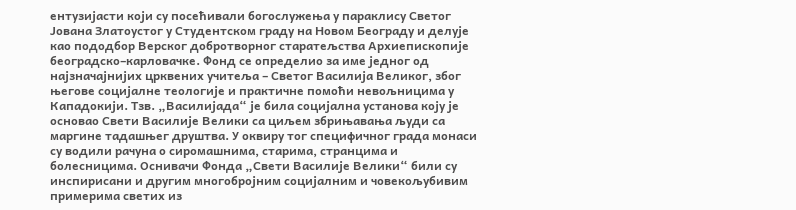ентузијасти који су посећивали богослужења у параклису Светог Јована Златоустог у Студентском граду на Новом Београду и делује као пододбор Верског добротворног старатељства Архиепископије београдско–карловачке. Фонд се определио за име једног од најзначајнијих црквених учитеља – Светог Василија Великог, због његове социјалне теологије и практичне помоћи невољницима у Кападокији. Тзв. „Василијада“ је била социјална установа коју је основао Свети Василије Велики са циљем збрињавања људи са маргине тадашњег друштва. У оквиру тог специфичног града монаси су водили рачуна о сиромашнима, старима, странцима и болесницима. Оснивачи Фонда „Свети Василије Велики“ били су инспирисани и другим многобројним социјалним и човекољубивим примерима светих из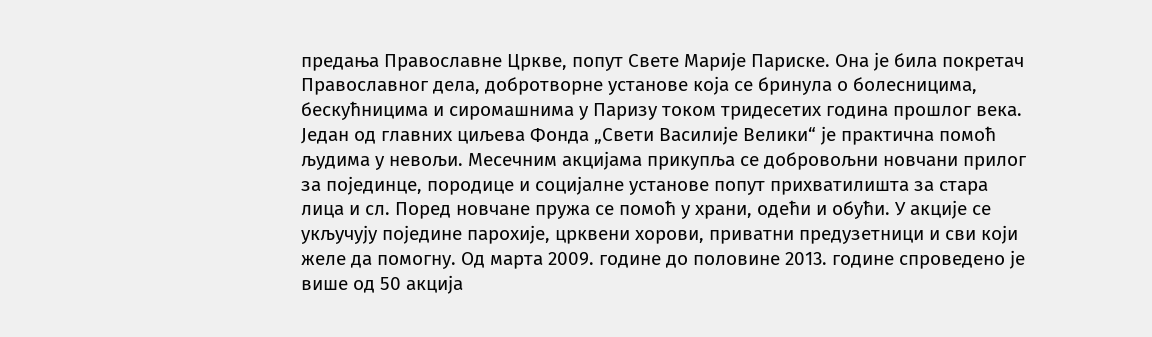предања Православне Цркве, попут Свете Марије Париске. Она је била покретач Православног дела, добротворне установе која се бринула о болесницима, бескућницима и сиромашнима у Паризу током тридесетих година прошлог века. Један од главних циљева Фонда „Свети Василије Велики“ је практична помоћ људима у невољи. Месечним акцијама прикупља се добровољни новчани прилог за појединце, породице и социјалне установе попут прихватилишта за стара лица и сл. Поред новчане пружа се помоћ у храни, одећи и обући. У акције се укључују поједине парохије, црквени хорови, приватни предузетници и сви који желе да помогну. Од марта 2009. године до половине 2013. године спроведено је више од 50 акција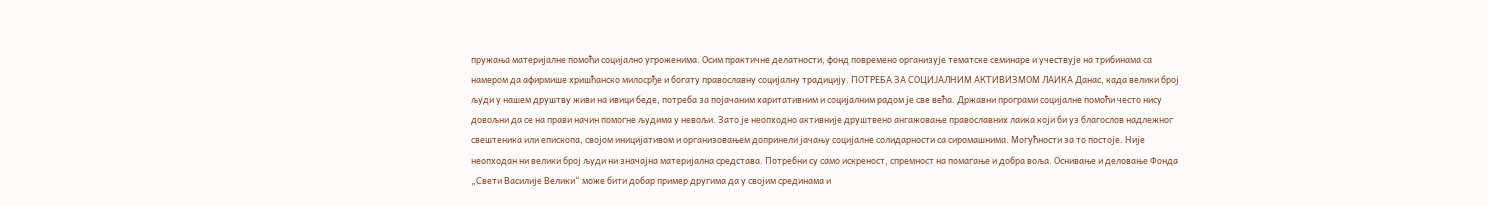пружања материјалне помоћи социјално угроженима. Осим практичне делатности, фонд повремено организује тематске семинаре и учествује на трибинама са намером да афирмише хришћанско милосрђе и богату православну социјалну традицију. ПОТРЕБА ЗА СОЦИЈАЛНИМ АКТИВИЗМОМ ЛАИКА Данас, када велики број људи у нашем друштву живи на ивици беде, потреба за појачаним харитативним и социјалним радом је све већа. Државни програми социјалне помоћи често нису довољни да се на прави начин помогне људима у невољи. Зато је неопходно активније друштвено ангажовање православних лаика који би уз благослов надлежног свештеника или епископа, својом иницијативом и организовањем допринели јачању социјалне солидарности са сиромашнима. Могућности за то постоје. Није неопходан ни велики број људи ни значајна материјална средстава. Потребни су само искреност, спремност на помагање и добра воља. Оснивање и деловање Фонда „Свети Василије Велики“ може бити добар пример другима да у својим срединама и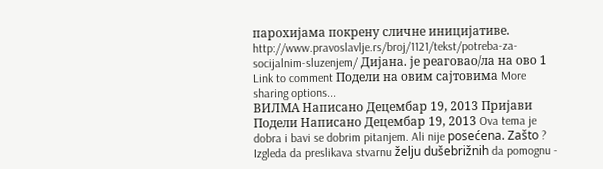парохијама покрену сличне иницијативе. http://www.pravoslavlje.rs/broj/1121/tekst/potreba-za-socijalnim-sluzenjem/ Дијана. је реаговао/ла на ово 1 Link to comment Подели на овим сајтовима More sharing options...
ВИЛМА Написано Децембар 19, 2013 Пријави Подели Написано Децембар 19, 2013 Ova tema je dobra i bavi se dobrim pitanjem. Ali nije posećena. Zašto ? Izgleda da preslikava stvarnu želju dušebrižnih da pomognu -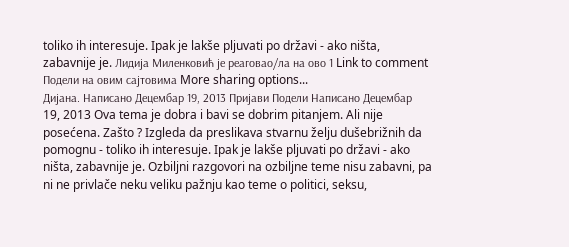toliko ih interesuje. Ipak je lakše pljuvati po državi - ako ništa, zabavnije je. Лидија Миленковић је реаговао/ла на ово 1 Link to comment Подели на овим сајтовима More sharing options...
Дијана. Написано Децембар 19, 2013 Пријави Подели Написано Децембар 19, 2013 Ova tema je dobra i bavi se dobrim pitanjem. Ali nije posećena. Zašto ? Izgleda da preslikava stvarnu želju dušebrižnih da pomognu - toliko ih interesuje. Ipak je lakše pljuvati po državi - ako ništa, zabavnije je. Ozbiljni razgovori na ozbiljne teme nisu zabavni, pa ni ne privlače neku veliku pažnju kao teme o politici, seksu,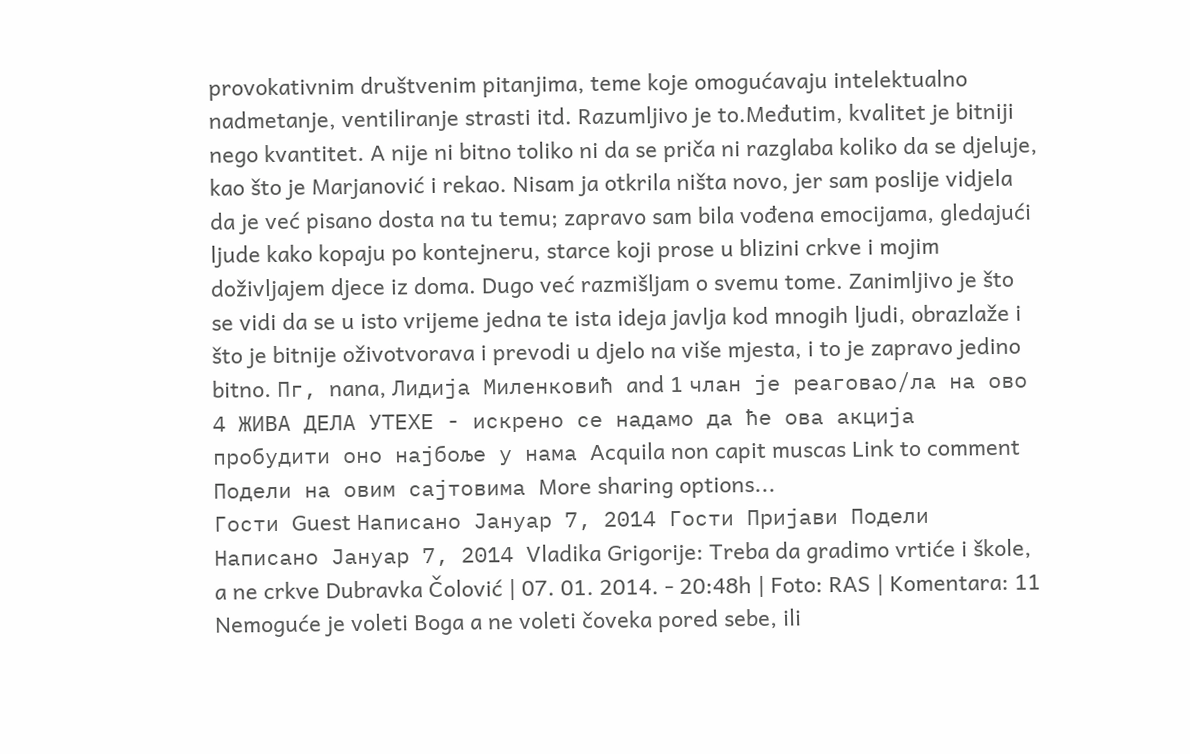provokativnim društvenim pitanjima, teme koje omogućavaju intelektualno nadmetanje, ventiliranje strasti itd. Razumljivo je to.Međutim, kvalitet je bitniji nego kvantitet. A nije ni bitno toliko ni da se priča ni razglaba koliko da se djeluje, kao što je Marjanović i rekao. Nisam ja otkrila ništa novo, jer sam poslije vidjela da je već pisano dosta na tu temu; zapravo sam bila vođena emocijama, gledajući ljude kako kopaju po kontejneru, starce koji prose u blizini crkve i mojim doživljajem djece iz doma. Dugo već razmišljam o svemu tome. Zanimljivo je što se vidi da se u isto vrijeme jedna te ista ideja javlja kod mnogih ljudi, obrazlaže i što je bitnije oživotvorava i prevodi u djelo na više mjesta, i to je zapravo jedino bitno. Пг, nana, Лидија Миленковић and 1 члан је реаговао/ла на ово 4 ЖИВА ДЕЛА УТЕХЕ - искрено се надамo да ће ова акција пробудити оно најбоље у нама Acquila non capit muscas Link to comment Подели на овим сајтовима More sharing options...
Гости Guest Написано Јануар 7, 2014 Гости Пријави Подели Написано Јануар 7, 2014 Vladika Grigorije: Treba da gradimo vrtiće i škole, a ne crkve Dubravka Čolović | 07. 01. 2014. - 20:48h | Foto: RAS | Komentara: 11 Nemoguće je voleti Boga a ne voleti čoveka pored sebe, ili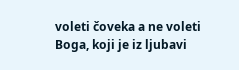voleti čoveka a ne voleti Boga, koji je iz ljubavi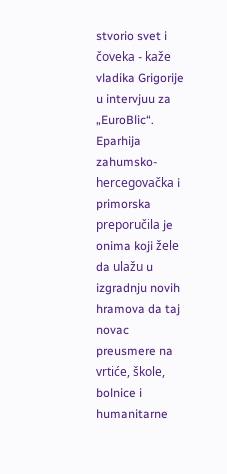stvorio svet i čoveka - kaže vladika Grigorije u intervjuu za „EuroBlic“. Eparhija zahumsko-hercegovačka i primorska preporučila je onima koji žele da ulažu u izgradnju novih hramova da taj novac preusmere na vrtiće, škole, bolnice i humanitarne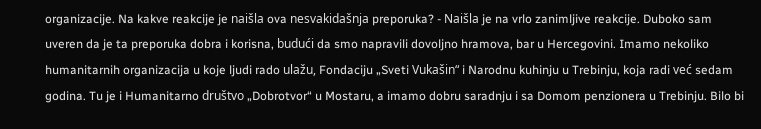organizacije. Na kakve reakcije je naišla ova nesvakidašnja preporuka? - Naišla je na vrlo zanimljive reakcije. Duboko sam uveren da je ta preporuka dobra i korisna, budući da smo napravili dovoljno hramova, bar u Hercegovini. Imamo nekoliko humanitarnih organizacija u koje ljudi rado ulažu, Fondaciju „Sveti Vukašin“ i Narodnu kuhinju u Trebinju, koja radi već sedam godina. Tu je i Humanitarno društvo „Dobrotvor“ u Mostaru, a imamo dobru saradnju i sa Domom penzionera u Trebinju. Bilo bi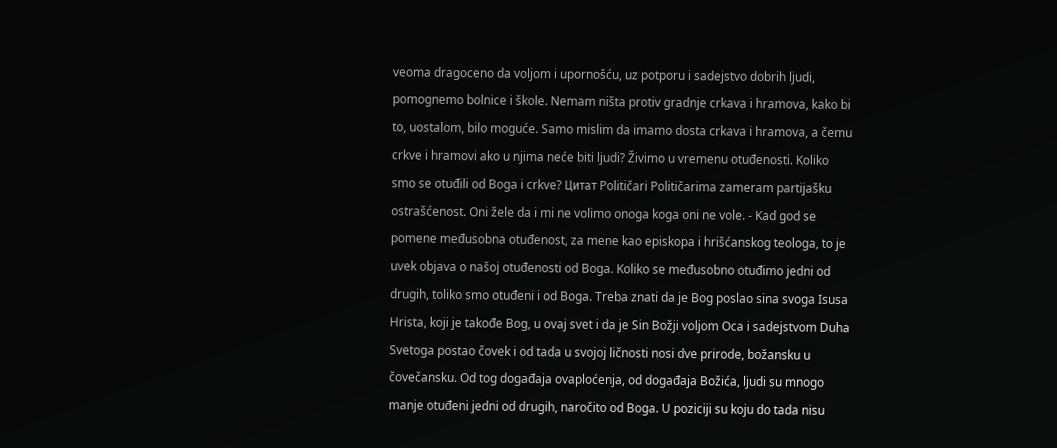veoma dragoceno da voljom i upornošću, uz potporu i sadejstvo dobrih ljudi, pomognemo bolnice i škole. Nemam ništa protiv gradnje crkava i hramova, kako bi to, uostalom, bilo moguće. Samo mislim da imamo dosta crkava i hramova, a čemu crkve i hramovi ako u njima neće biti ljudi? Živimo u vremenu otuđenosti. Koliko smo se otuđili od Boga i crkve? Цитат Političari Političarima zameram partijašku ostrašćenost. Oni žele da i mi ne volimo onoga koga oni ne vole. - Kad god se pomene međusobna otuđenost, za mene kao episkopa i hrišćanskog teologa, to je uvek objava o našoj otuđenosti od Boga. Koliko se međusobno otuđimo jedni od drugih, toliko smo otuđeni i od Boga. Treba znati da je Bog poslao sina svoga Isusa Hrista, koji je takođe Bog, u ovaj svet i da je Sin Božji voljom Oca i sadejstvom Duha Svetoga postao čovek i od tada u svojoj ličnosti nosi dve prirode, božansku u čovečansku. Od tog događaja ovaploćenja, od događaja Božića, ljudi su mnogo manje otuđeni jedni od drugih, naročito od Boga. U poziciji su koju do tada nisu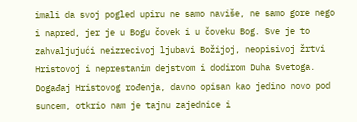imali da svoj pogled upiru ne samo naviše, ne samo gore nego i napred, jer je u Bogu čovek i u čoveku Bog. Sve je to zahvaljujući neizrecivoj ljubavi Božijoj, neopisivoj žrtvi Hristovoj i neprestanim dejstvom i dodirom Duha Svetoga. Događaj Hristovog rođenja, davno opisan kao jedino novo pod suncem, otkrio nam je tajnu zajednice i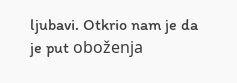ljubavi. Otkrio nam je da je put oboženja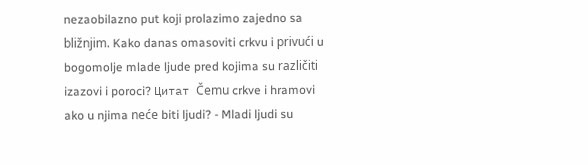nezaobilazno put koji prolazimo zajedno sa bližnjim. Kako danas omasoviti crkvu i privući u bogomolje mlade ljude pred kojima su različiti izazovi i poroci? Цитат Čemu crkve i hramovi ako u njima neće biti ljudi? - Mladi ljudi su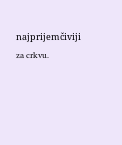najprijemčiviji za crkvu.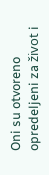Oni su otvoreno opredeljeni za život i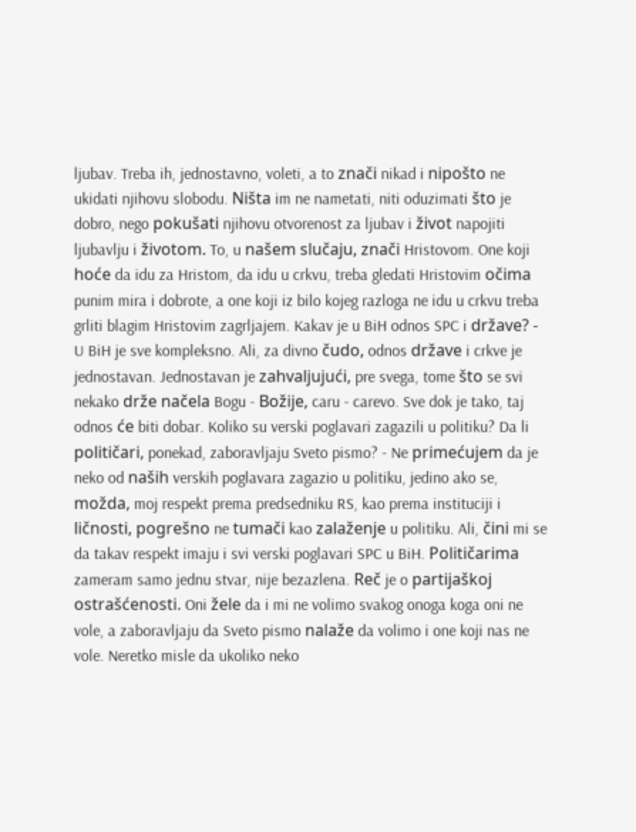ljubav. Treba ih, jednostavno, voleti, a to znači nikad i nipošto ne ukidati njihovu slobodu. Ništa im ne nametati, niti oduzimati što je dobro, nego pokušati njihovu otvorenost za ljubav i život napojiti ljubavlju i životom. To, u našem slučaju, znači Hristovom. One koji hoće da idu za Hristom, da idu u crkvu, treba gledati Hristovim očima punim mira i dobrote, a one koji iz bilo kojeg razloga ne idu u crkvu treba grliti blagim Hristovim zagrljajem. Kakav je u BiH odnos SPC i države? - U BiH je sve kompleksno. Ali, za divno čudo, odnos države i crkve je jednostavan. Jednostavan je zahvaljujući, pre svega, tome što se svi nekako drže načela Bogu - Božije, caru - carevo. Sve dok je tako, taj odnos će biti dobar. Koliko su verski poglavari zagazili u politiku? Da li političari, ponekad, zaboravljaju Sveto pismo? - Ne primećujem da je neko od naših verskih poglavara zagazio u politiku, jedino ako se, možda, moj respekt prema predsedniku RS, kao prema instituciji i ličnosti, pogrešno ne tumači kao zalaženje u politiku. Ali, čini mi se da takav respekt imaju i svi verski poglavari SPC u BiH. Političarima zameram samo jednu stvar, nije bezazlena. Reč je o partijaškoj ostrašćenosti. Oni žele da i mi ne volimo svakog onoga koga oni ne vole, a zaboravljaju da Sveto pismo nalaže da volimo i one koji nas ne vole. Neretko misle da ukoliko neko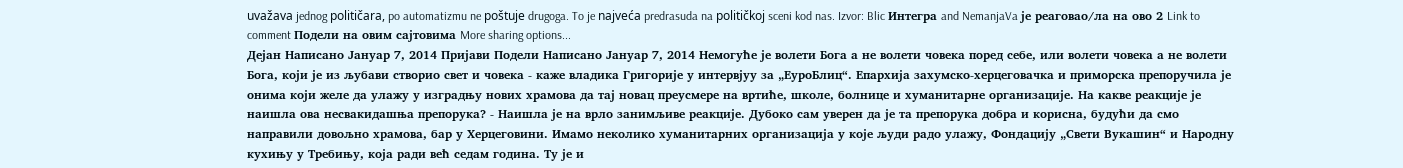uvažava jednog političara, po automatizmu ne poštuje drugoga. To je najveća predrasuda na političkoj sceni kod nas. Izvor: Blic Интегра and NemanjaVa је реаговао/ла на ово 2 Link to comment Подели на овим сајтовима More sharing options...
Дејан Написано Јануар 7, 2014 Пријави Подели Написано Јануар 7, 2014 Немогуће је волети Бога а не волети човека поред себе, или волети човека а не волети Бога, који је из љубави створио свет и човека - каже владика Григорије у интервјуу за „ЕуроБлиц“. Епархија захумско-херцеговачка и приморска препоручила је онима који желе да улажу у изградњу нових храмова да тај новац преусмере на вртиће, школе, болнице и хуманитарне организације. На какве реакције је наишла ова несвакидашња препорука? - Наишла је на врло занимљиве реакције. Дубоко сам уверен да је та препорука добра и корисна, будући да смо направили довољно храмова, бар у Херцеговини. Имамо неколико хуманитарних организација у које људи радо улажу, Фондацију „Свети Вукашин“ и Народну кухињу у Требињу, која ради већ седам година. Ту је и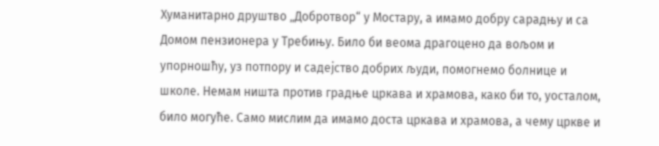Хуманитарно друштво „Добротвор“ у Мостару, а имамо добру сарадњу и са Домом пензионера у Требињу. Било би веома драгоцено да вољом и упорношћу, уз потпору и садејство добрих људи, помогнемо болнице и школе. Немам ништа против градње цркава и храмова, како би то, уосталом, било могуће. Само мислим да имамо доста цркава и храмова, а чему цркве и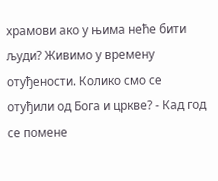храмови ако у њима неће бити људи? Живимо у времену отуђености. Колико смо се отуђили од Бога и цркве? - Кад год се помене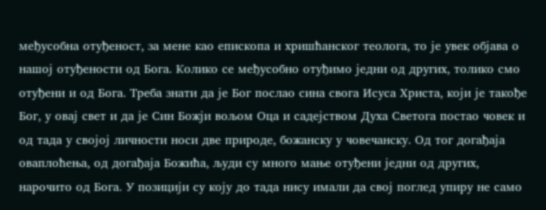међусобна отуђеност, за мене као епископа и хришћанског теолога, то је увек објава о нашој отуђености од Бога. Колико се међусобно отуђимо једни од других, толико смо отуђени и од Бога. Треба знати да је Бог послао сина свога Исуса Христа, који је такође Бог, у овај свет и да је Син Божји вољом Оца и садејством Духа Светога постао човек и од тада у својој личности носи две природе, божанску у човечанску. Од тог догађаја оваплоћења, од догађаја Божића, људи су много мање отуђени једни од других, нарочито од Бога. У позицији су коју до тада нису имали да свој поглед упиру не само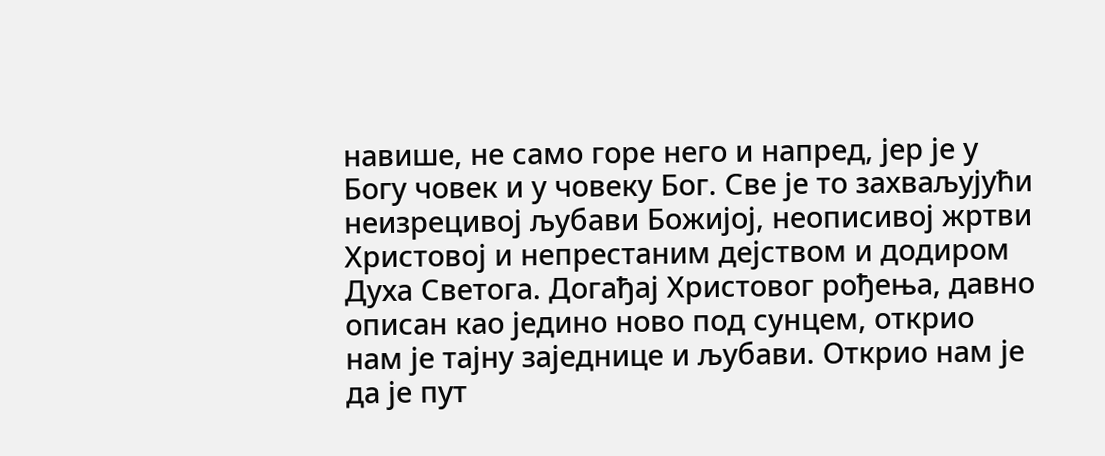навише, не само горе него и напред, јер је у Богу човек и у човеку Бог. Све је то захваљујући неизрецивој љубави Божијој, неописивој жртви Христовој и непрестаним дејством и додиром Духа Светога. Догађај Христовог рођења, давно описан као једино ново под сунцем, открио нам је тајну заједнице и љубави. Открио нам је да је пут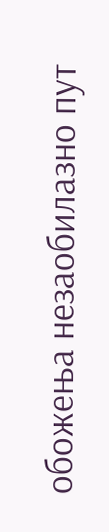обожења незаобилазно пут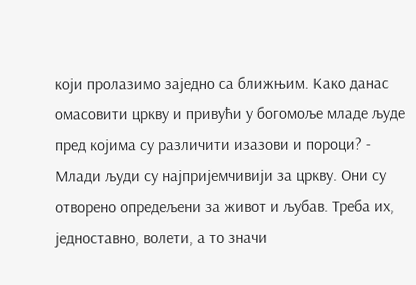који пролазимо заједно са ближњим. Како данас омасовити цркву и привући у богомоље младе људе пред којима су различити изазови и пороци? - Млади људи су најпријемчивији за цркву. Они су отворено опредељени за живот и љубав. Треба их, једноставно, волети, а то значи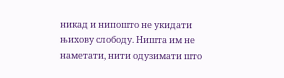никад и нипошто не укидати њихову слободу. Ништа им не наметати, нити одузимати што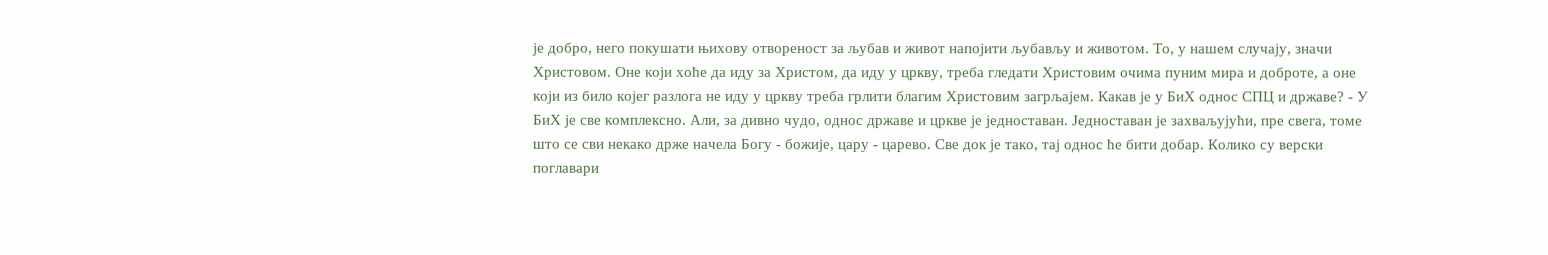је добро, него покушати њихову отвореност за љубав и живот напојити љубављу и животом. То, у нашем случају, значи Христовом. Оне који хоће да иду за Христом, да иду у цркву, треба гледати Христовим очима пуним мира и доброте, а оне који из било којег разлога не иду у цркву треба грлити благим Христовим загрљајем. Какав је у БиХ однос СПЦ и државе? - У БиХ је све комплексно. Али, за дивно чудо, однос државе и цркве је једноставан. Једноставан је захваљујући, пре свега, томе што се сви некако држе начела Богу - божије, цару - царево. Све док је тако, тај однос ће бити добар. Колико су верски поглавари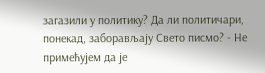загазили у политику? Да ли политичари, понекад, заборављају Свето писмо? - Не примећујем да је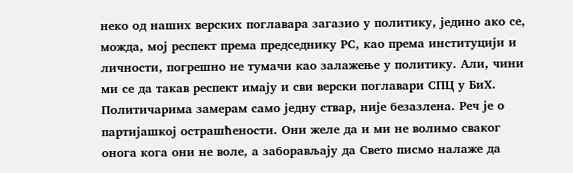неко од наших верских поглавара загазио у политику, једино ако се, можда, мој респект према председнику РС, као према институцији и личности, погрешно не тумачи као залажење у политику. Али, чини ми се да такав респект имају и сви верски поглавари СПЦ у БиХ. Политичарима замерам само једну ствар, није безазлена. Реч је о партијашкој острашћености. Они желе да и ми не волимо сваког онога кога они не воле, а заборављају да Свето писмо налаже да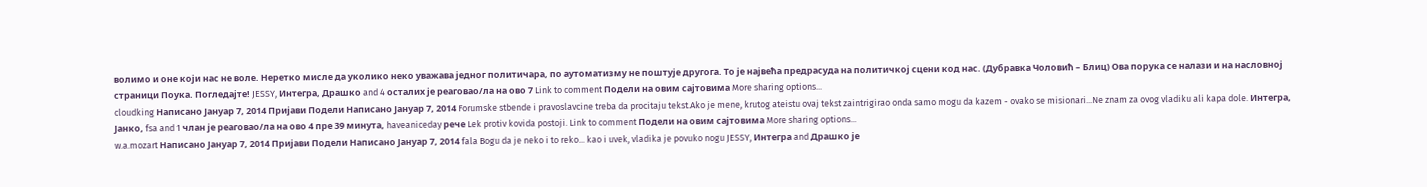волимо и оне који нас не воле. Неретко мисле да уколико неко уважава једног политичара, по аутоматизму не поштује другога. То је највећа предрасуда на политичкој сцени код нас. (Дубравка Чоловић – Блиц) Ова порука се налази и на насловној страници Поука. Погледајте! JESSY, Интегра, Драшко and 4 осталих је реаговао/ла на ово 7 Link to comment Подели на овим сајтовима More sharing options...
cloudking Написано Јануар 7, 2014 Пријави Подели Написано Јануар 7, 2014 Forumske stbende i pravoslavcine treba da procitaju tekst.Ako je mene, krutog ateistu ovaj tekst zaintrigirao onda samo mogu da kazem - ovako se misionari...Ne znam za ovog vladiku ali kapa dole. Интегра, Јанко, fsa and 1 члан је реаговао/ла на ово 4 пре 39 минута, haveaniceday рече Lek protiv kovida postoji. Link to comment Подели на овим сајтовима More sharing options...
w.a.mozart Написано Јануар 7, 2014 Пријави Подели Написано Јануар 7, 2014 fala Bogu da je neko i to reko... kao i uvek, vladika je povuko nogu JESSY, Интегра and Драшко је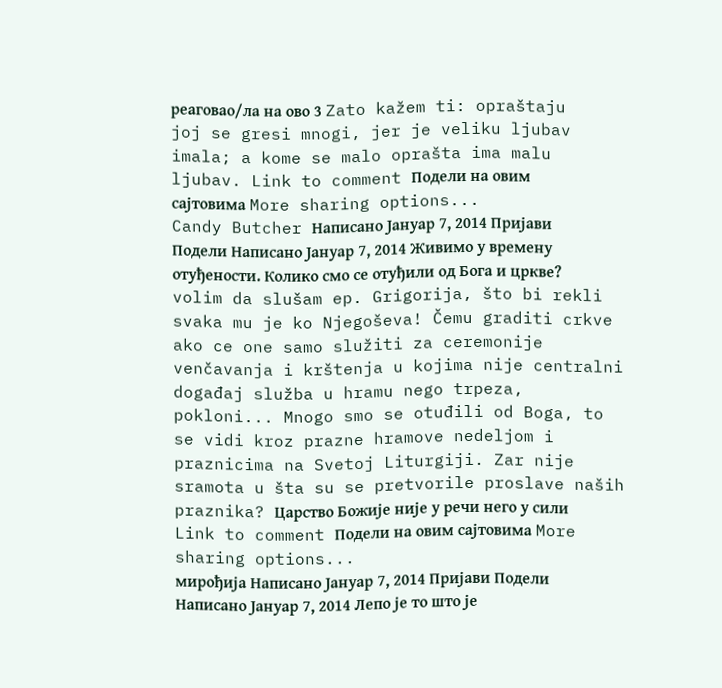реаговао/ла на ово 3 Zato kažem ti: opraštaju joj se gresi mnogi, jer je veliku ljubav imala; a kome se malo oprašta ima malu ljubav. Link to comment Подели на овим сајтовима More sharing options...
Candy Butcher Написано Јануар 7, 2014 Пријави Подели Написано Јануар 7, 2014 Живимо у времену отуђености. Колико смо се отуђили од Бога и цркве? volim da slušam ep. Grigorija, što bi rekli svaka mu je ko Njegoševa! Čemu graditi crkve ako ce one samo služiti za ceremonije venčavanja i krštenja u kojima nije centralni događaj služba u hramu nego trpeza, pokloni... Mnogo smo se otuđili od Boga, to se vidi kroz prazne hramove nedeljom i praznicima na Svetoj Liturgiji. Zar nije sramota u šta su se pretvorile proslave naših praznika? Царство Божије није у речи него у сили Link to comment Подели на овим сајтовима More sharing options...
мирођија Написано Јануар 7, 2014 Пријави Подели Написано Јануар 7, 2014 Лепо је то што је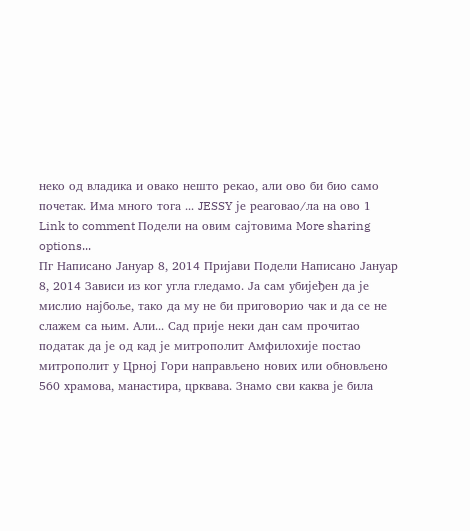неко од владика и овако нешто рекао, али ово би био само почетак. Има много тога ... JESSY је реаговао/ла на ово 1 Link to comment Подели на овим сајтовима More sharing options...
Пг Написано Јануар 8, 2014 Пријави Подели Написано Јануар 8, 2014 Зависи из ког угла гледамо. Ја сам убијеђен да је мислио најбоље, тако да му не би приговорио чак и да се не слажем са њим. Али... Сад прије неки дан сам прочитао податак да је од кад је митрополит Амфилохије постао митрополит у Црној Гори направљено нових или обновљено 560 храмова, манастира, црквава. Знамо сви каква је била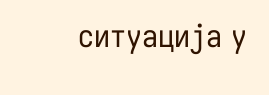ситуација у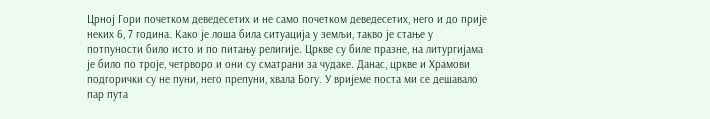Црној Гори почетком деведесетих и не само почетком деведесетих, него и до прије неких 6, 7 година. Како је лоша била ситуација у земљи, такво је стање у потпуности било исто и по питању религије. Цркве су биле празне, на литургијама је било по троје, четрворо и они су сматрани за чудаке. Данас, цркве и Храмови подгорички су не пуни, него препуни, хвала Богу. У вријеме поста ми се дешавало пар пута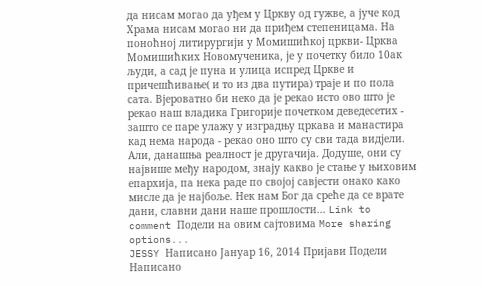да нисам могао да уђем у Цркву од гужве, а јуче код Храма нисам могао ни да приђем степеницама. На поноћној литирургији у Момишићкој цркви- Црква Момишићких Новомученика, је у почетку било 10ак људи, а сад је пуна и улица испред Цркве и причешћивање( и то из два путира) траје и по пола сата. Вјероватно би неко да је рекао исто ово што је рекао наш владика Григорије почетком деведесетих - зашто се паре улажу у изградњу цркава и манастира кад нема народа - рекао оно што су сви тада видјели. Али, данашња реалност је другачија. Додуше, они су највише међу народом, знају какво је стање у њиховим епархија, па нека раде по својој савјести онако како мисле да је најбоље. Нек нам Бог да среће да се врате дани, славни дани наше прошлости... Link to comment Подели на овим сајтовима More sharing options...
JESSY Написано Јануар 16, 2014 Пријави Подели Написано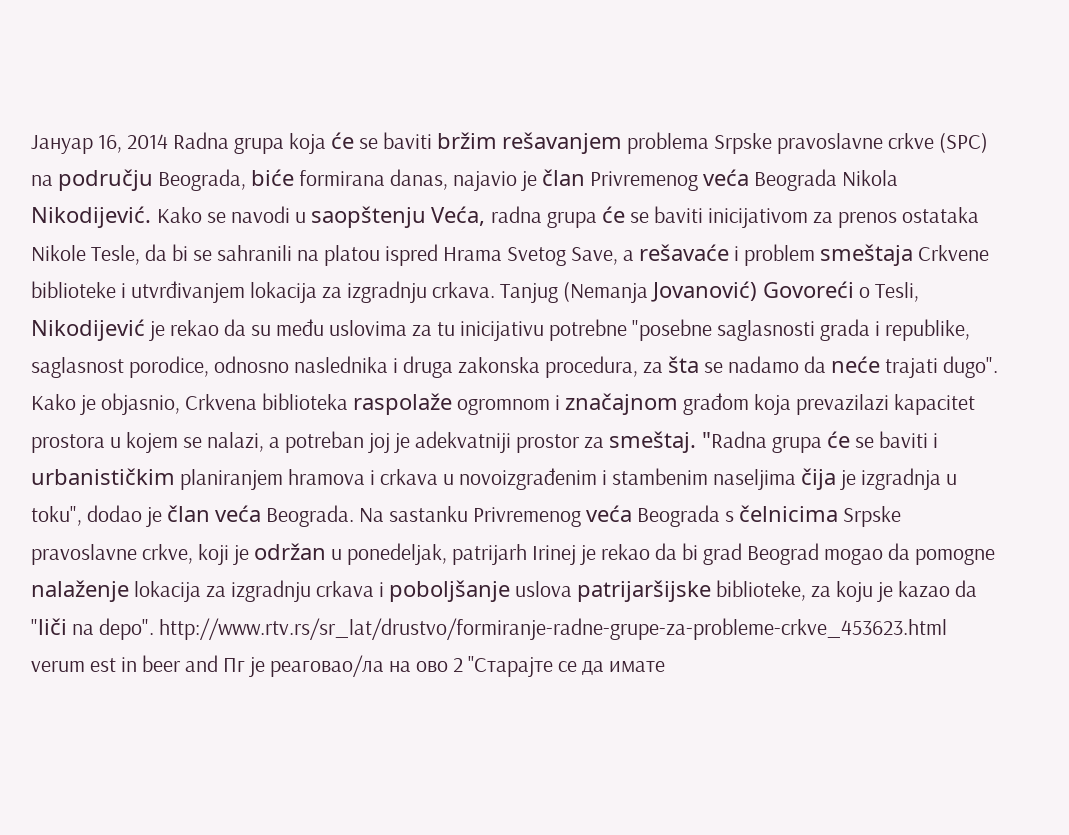Јануар 16, 2014 Radna grupa koja će se baviti bržim rešavanjem problema Srpske pravoslavne crkve (SPC) na području Beograda, biće formirana danas, najavio je član Privremenog veća Beograda Nikola Nikodijević. Kako se navodi u saopštenju Veća, radna grupa će se baviti inicijativom za prenos ostataka Nikole Tesle, da bi se sahranili na platou ispred Hrama Svetog Save, a rešavaće i problem smeštaja Crkvene biblioteke i utvrđivanjem lokacija za izgradnju crkava. Tanjug (Nemanja Jovanović) Govoreći o Tesli, Nikodijević je rekao da su među uslovima za tu inicijativu potrebne "posebne saglasnosti grada i republike, saglasnost porodice, odnosno naslednika i druga zakonska procedura, za šta se nadamo da neće trajati dugo". Kako je objasnio, Crkvena biblioteka raspolaže ogromnom i značajnom građom koja prevazilazi kapacitet prostora u kojem se nalazi, a potreban joj je adekvatniji prostor za smeštaj. "Radna grupa će se baviti i urbanističkim planiranjem hramova i crkava u novoizgrađenim i stambenim naseljima čija je izgradnja u toku", dodao je član veća Beograda. Na sastanku Privremenog veća Beograda s čelnicima Srpske pravoslavne crkve, koji je održan u ponedeljak, patrijarh Irinej je rekao da bi grad Beograd mogao da pomogne nalaženje lokacija za izgradnju crkava i poboljšanje uslova patrijaršijske biblioteke, za koju je kazao da "liči na depo". http://www.rtv.rs/sr_lat/drustvo/formiranje-radne-grupe-za-probleme-crkve_453623.html verum est in beer and Пг је реаговао/ла на ово 2 ''Старајте се да имате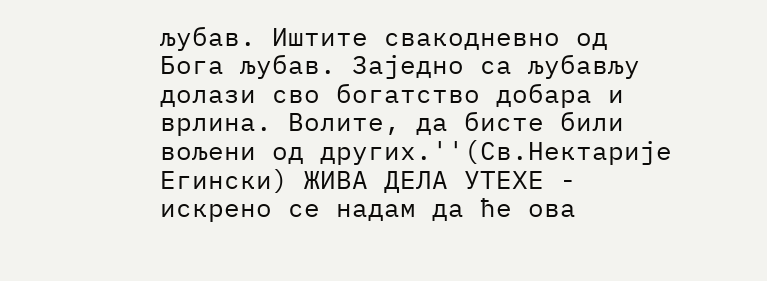љубав. Иштите свакодневно од Бога љубав. Заједно са љубављу долази сво богатство добара и врлина. Волите, да бисте били вољени од других.''(Св.Нектарије Егински) ЖИВА ДЕЛА УТЕХЕ - искрено се надам да ће ова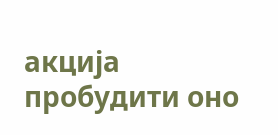акција пробудити оно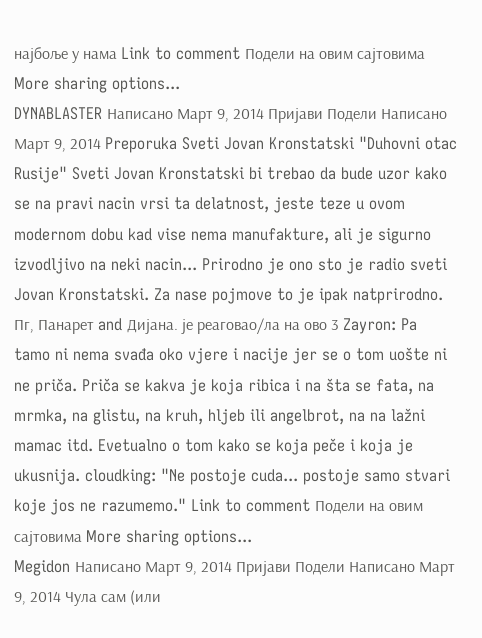најбоље у нама Link to comment Подели на овим сајтовима More sharing options...
DYNABLASTER Написано Март 9, 2014 Пријави Подели Написано Март 9, 2014 Preporuka Sveti Jovan Kronstatski "Duhovni otac Rusije" Sveti Jovan Kronstatski bi trebao da bude uzor kako se na pravi nacin vrsi ta delatnost, jeste teze u ovom modernom dobu kad vise nema manufakture, ali je sigurno izvodljivo na neki nacin... Prirodno je ono sto je radio sveti Jovan Kronstatski. Za nase pojmove to je ipak natprirodno. Пг, Панарет and Дијана. је реаговао/ла на ово 3 Zayron: Pa tamo ni nema svađa oko vjere i nacije jer se o tom uošte ni ne priča. Priča se kakva je koja ribica i na šta se fata, na mrmka, na glistu, na kruh, hljeb ili angelbrot, na na lažni mamac itd. Evetualno o tom kako se koja peče i koja je ukusnija. cloudking: "Ne postoje cuda... postoje samo stvari koje jos ne razumemo." Link to comment Подели на овим сајтовима More sharing options...
Megidon Написано Март 9, 2014 Пријави Подели Написано Март 9, 2014 Чула сам (или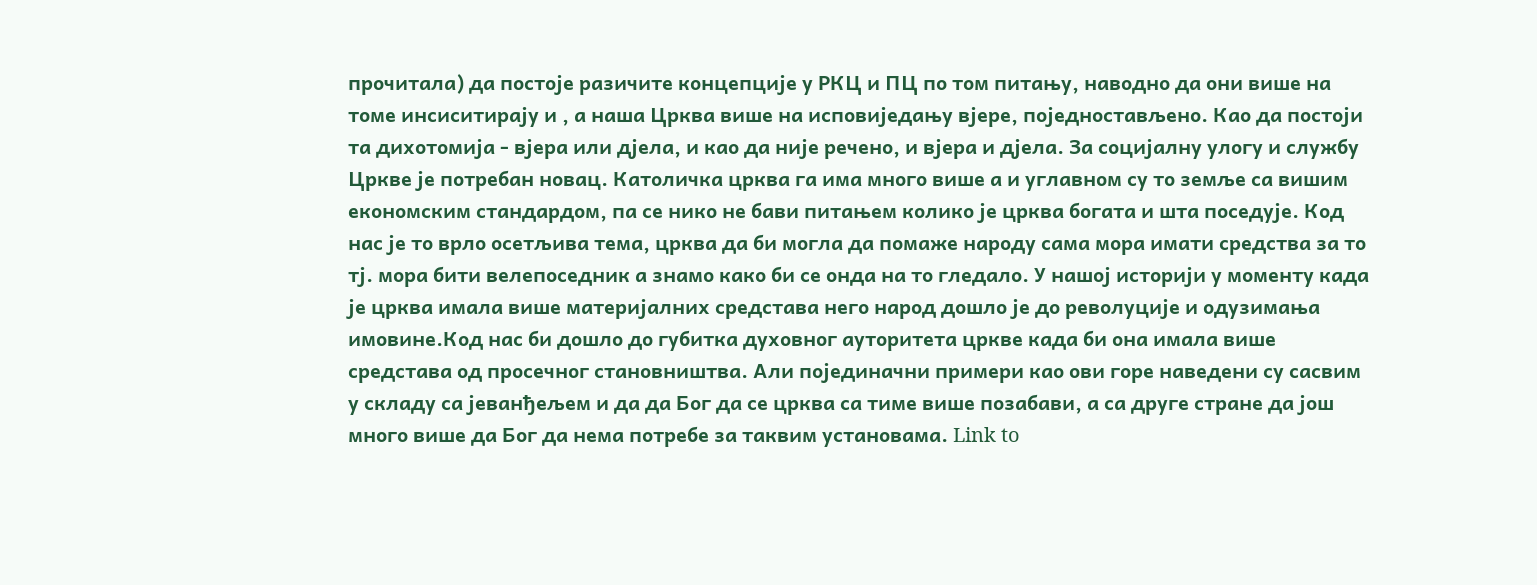прочитала) да постоје разичите концепције у РКЦ и ПЦ по том питању, наводно да они више на томе инсиситирају и , а наша Црква више на исповиједању вјере, поједностављено. Као да постоји та дихотомија - вјера или дјела, и као да није речено, и вјера и дјела. За социјалну улогу и службу Цркве је потребан новац. Католичка црква га има много више а и углавном су то земље са вишим економским стандардом, па се нико не бави питањем колико је црква богата и шта поседује. Код нас је то врло осетљива тема, црква да би могла да помаже народу сама мора имати средства за то тј. мора бити велепоседник а знамо како би се онда на то гледало. У нашој историји у моменту када је црква имала више материјалних средстава него народ дошло је до револуције и одузимања имовине.Код нас би дошло до губитка духовног ауторитета цркве када би она имала више средстава од просечног становништва. Али појединачни примери као ови горе наведени су сасвим у складу са јеванђељем и да да Бог да се црква са тиме више позабави, а са друге стране да још много више да Бог да нема потребе за таквим установама. Link to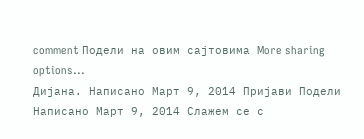comment Подели на овим сајтовима More sharing options...
Дијана. Написано Март 9, 2014 Пријави Подели Написано Март 9, 2014 Слажем се с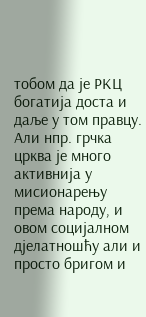тобом да је РКЦ богатија доста и даље у том правцу. Али нпр. грчка црква је много активнија у мисионарењу према народу, и овом социјалном дјелатношћу али и просто бригом и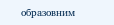образовним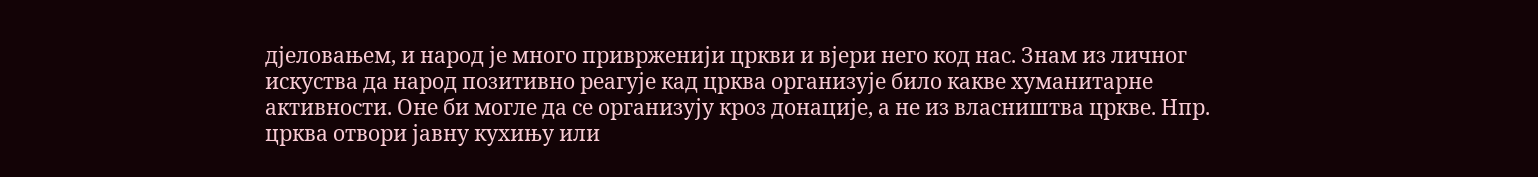дјеловањем, и народ је много приврженији цркви и вјери него код нас. Знам из личног искуства да народ позитивно реагује кад црква организује било какве хуманитарне активности. Оне би могле да се организују кроз донације, а не из власништва цркве. Нпр. црква отвори јавну кухињу или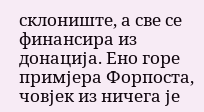склониште, а све се финансира из донација. Ено горе примјера Форпоста, човјек из ничега је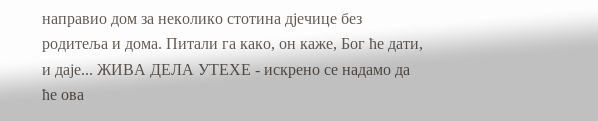направио дом за неколико стотина дјечице без родитеља и дома. Питали га како, он каже, Бог ће дати, и даје... ЖИВА ДЕЛА УТЕХЕ - искрено се надамo да ће ова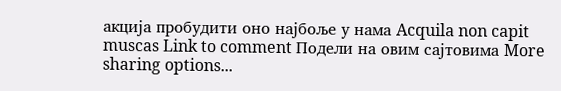акција пробудити оно најбоље у нама Acquila non capit muscas Link to comment Подели на овим сајтовима More sharing options...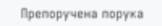Препоручена порука